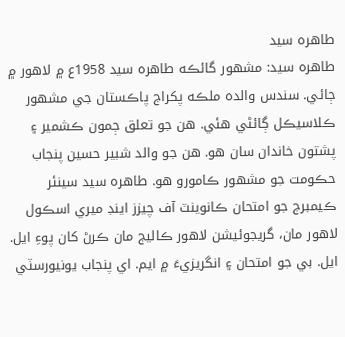طاهره سيد
طاهره سيد: مشهور گائڪه طاهره سيد 1958ع ۾ لاهور ۾ ڄائي. سندس والده ملڪه پکراج پاڪستان جي مشهور ڪلاسيڪل ڳائڻي هئي. هن جو تعلق ڄمون ڪشمير ۽ پشتون خاندان سان هو. هن جو والد شبير حسين پنجاب حڪومت جو مشهور ڪامورو هو. طاهره سيد سينئر ڪيمبرج جو امتحان ڪانوينٽ آف چيزز اينڊ ميري اسڪول لاهور مان، گريجوئيشن لاهور ڪاليج مان ڪرڻ کان پوءِ ايل. ايل. بي جو امتحان ۽ انگريزيءَ ۾ ايم. اي پنجاب يونيورسٽي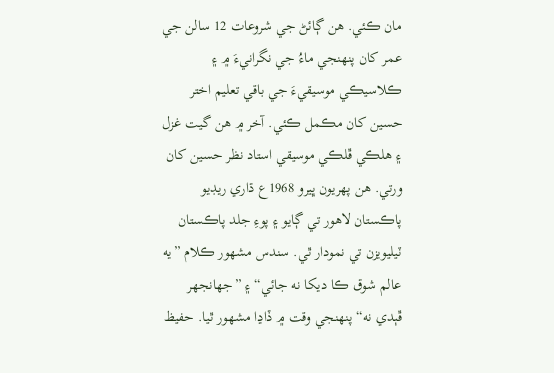مان ڪئي. هن ڳائڻ جي شروعات 12 سالن جي عمر کان پنهنجي ماءُ جي نگرانيءَ ۾ ۽ ڪلاسيڪي موسيقيءَ جي باقي تعليم اختر حسين کان مڪمل ڪئي. آخر ۾ هن گيت غزل ۽ هلڪي ڦلڪي موسيقي استاد نظر حسين کان ورتي. هن پهريون ڀيرو 1968ع ڌاري ريڊيو پاڪستان لاهور تي ڳايو ۽ پوءِ جلد پاڪستان ٽيليويزن تي نمودار ٿي. سندس مشهور ڪلام ”يه عالم شوق ڪا ديکا نه جائي“ ۽ ”جهانجهر ڦٻدي نه“ پنهنجي وقت ۾ ڏاڍا مشهور ٿيا. حفيظ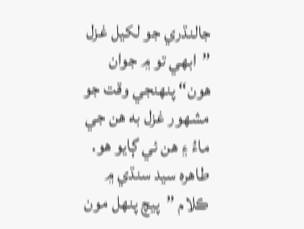جالنڌري جو لکيل غزل ”ابهي تو ۾ جوان هون“ پنهنجي وقت جو مشهور غزل به هن جي ماءُ ۽ هن ئي ڳايو هو. طاهره سيد سنڌي ۾ ڪلام ”پيچ پنهل مون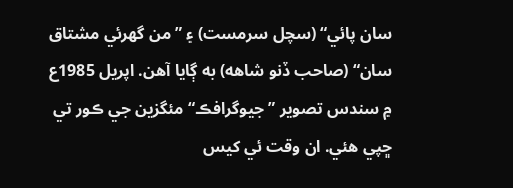سان پائي“ (سچل سرمست) ۽ ”من گهرئي مشتاق سان“ (صاحب ڏنو شاهه) به ڳايا آهن. اپريل 1985ع ۾ سندس تصوير ”جيوگرافڪ“ مئگزين جي ڪور تي ڇپي هئي. ان وقت ئي کيس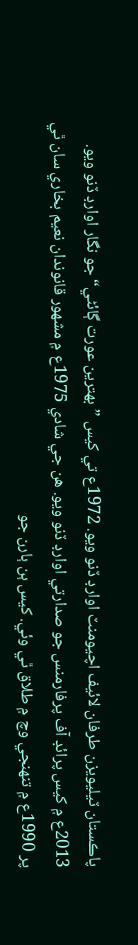پاڪستان ٽيليويزن طرفان لائيف اچيومنٽ اوارڊ ڏنو ويو. 1972ع تي کيس ”بهترين عورت ڳائڻي“ جو نگار اوارڊ ڏنو ويو. 2013ع ۾ کيس پرائڊ آف پرفارمنس جو صدارتي اوارڊ ڏنو ويو. هن جي شادي 1975ع ۾ مشهور قانوندان نعيم بخاري سان ٿي پر 1990ع ۾ تنهنجي وچ ۾ طلاق ٿي وئي. کيس ٻن ٻارن جو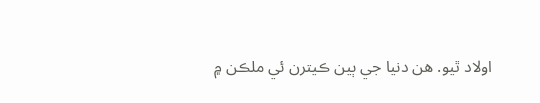اولاد ٿيو. هن دنيا جي ٻين ڪيترن ئي ملڪن ۾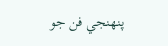پنهنجي فن جو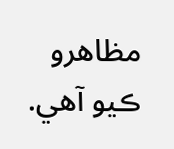مظاهرو ڪيو آهي.